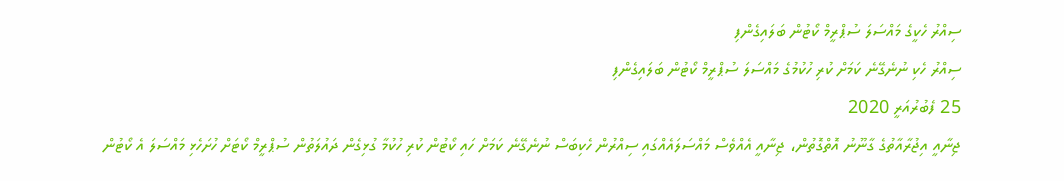ސިއްރު ހެކީގެ މައްސަލަ ސުޕްރީމް ކޯޓުން ބަލައިގެންފި
ސިއްރު ހެކި ނުނެގޭނެ ކަމަށް ކުރި ހުކުމުގެ މައްސަލަ ސުޕްރީމް ކޯޓުން ބަލައިގެންފި
25 ފެބުރުއަރީ 2020
ޖިނާއީ އިޖުރާއާތުގެ ގާނޫނު އޮތްގޮތުން، ޖިނާއީ އެއްވެސް މައްސަލައެއްގައި ސިއްރުން ހެކިބަސް ނުނެގޭނެ ކަމަށް ހައި ކޯޓުން ކުރި ހުކުމާ ގުޅިގެން ދައުލަތުން ސުޕްރީމް ކޯޓަށް ހުށަހެޅި މައްސަލަ އެ ކޯޓުން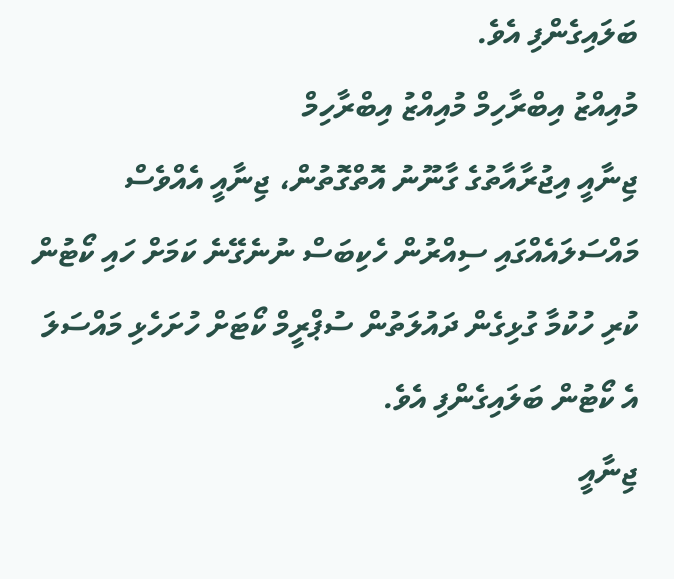ބަލައިގެންފި އެވެ.
މުއިއްޒު އިބްރާހިމް މުއިއްޒު އިބްރާހިމް
ޖިނާއީ އިޖުރާއާތުގެ ގާނޫނު އޮތްގޮތުން، ޖިނާއީ އެއްވެސް މައްސަލައެއްގައި ސިއްރުން ހެކިބަސް ނުނެގޭނެ ކަމަށް ހައި ކޯޓުން ކުރި ހުކުމާ ގުޅިގެން ދައުލަތުން ސުޕްރީމް ކޯޓަށް ހުށަހެޅި މައްސަލަ އެ ކޯޓުން ބަލައިގެންފި އެވެ.
ޖިނާއީ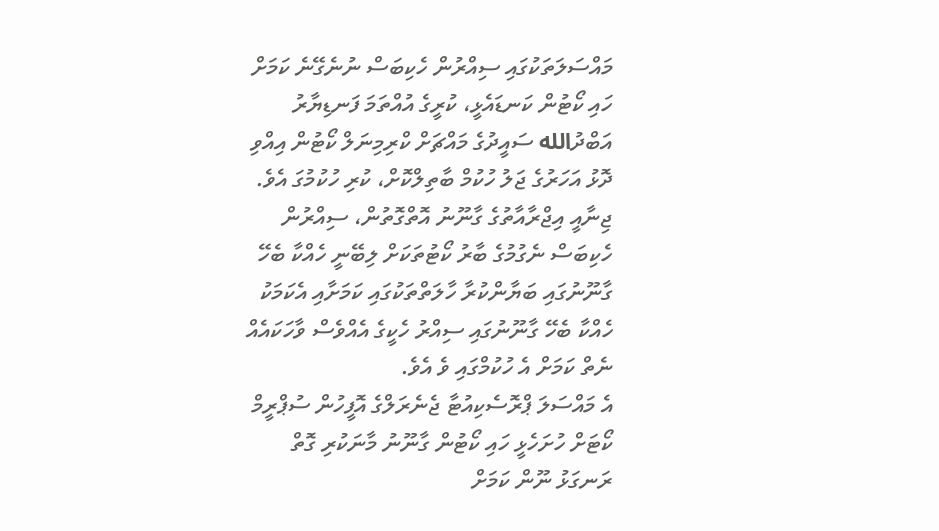މައްސަލަތަކުގައި ސިއްރުން ހެކިބަސް ނުނެގޭނެ ކަމަށް ހައި ކޯޓުން ކަނޑައެޅީ، ކުރީގެ އުއްތަމަ ފަނޑިޔާރު އަބްދުالله ސައީދުގެ މައްޗަށް ކްރިމިނަލް ކޯޓުން އިއްވި ދޮޅު އަހަރުގެ ޖަލު ހުކުމް ބާތިލްކޮށް، ކުރި ހުކުމުގަ އެވެ. ޖިނާއީ އިޖްރާއާތުގެ ގާނޫނު އޮތްގޮތުން، ސިއްރުން ހެކިބަސް ނެގުމުގެ ބާރު ކޯޓުތަކަށް ލިބޭނީ ހެއްކާ ބެހޭ ގާނޫނުގައި ބަޔާންކުރާ ހާލަތްތަކުގައި ކަމަށާއި އެކަމަކު ހެއްކާ ބެހޭ ގާނޫނުގައި ސިއްރު ހެކީގެ އެއްވެސް ވާހަކައެއް ނެތް ކަމަށް އެ ހުކުމްގައި ވެ އެވެ.
އެ މައްސަލަ ޕްރޮސެކިއުޓާ ޖެނެރަލްގެ އޮފީހުން ސުޕްރީމް ކޯޓަށް ހުށަހެޅީ ހައި ކޯޓުން ގާނޫނު މާނަކުރި ގޮތް ރަނގަޅު ނޫން ކަމަށް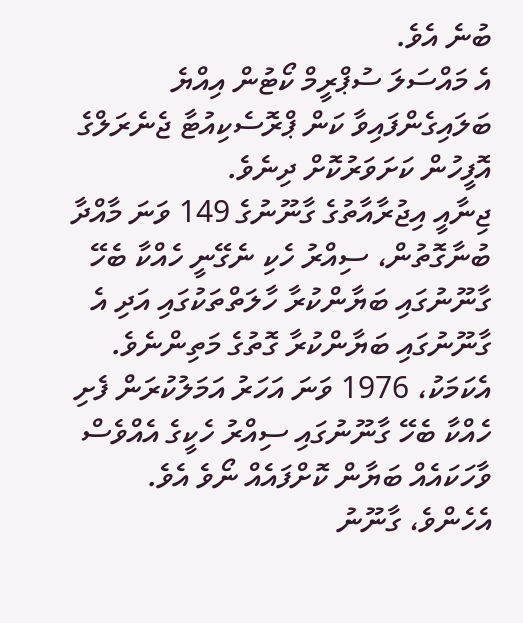ބުނެ އެވެ.
އެ މައްސަލަ ސުޕްރީމް ކޯޓުން އިއްޔެ ބަލައިގެންފައިވާ ކަން ޕްރޮސެކިއުޓާ ޖެނެރަލްގެ އޮފީހުން ކަށަވަރުކޮށް ދިނެވެ.
ޖިނާއީ އިޖުރާއާތުގެ ގާނޫނުގެ 149 ވަނަ މާއްދާ ބުނާގޮތުން، ސިއްރު ހެކި ނެގޭނީ ހެއްކާ ބެހޭ ގާނޫނުގައި ބަޔާންކުރާ ހާލަތްތަކުގައި އަދި އެ ގާނޫނުގައި ބަޔާންކުރާ ގޮތުގެ މަތިންނެވެ. އެކަމަކު، 1976 ވަނަ އަހަރު އަމަލުކުރަން ފެށި ހެއްކާ ބެހޭ ގާނޫނުގައި ސިއްރު ހެކީގެ އެއްވެސް ވާހަކައެއް ބަޔާން ކޮށްފައެއް ނޯވެ އެވެ.
އެހެންވެ، ގާނޫނު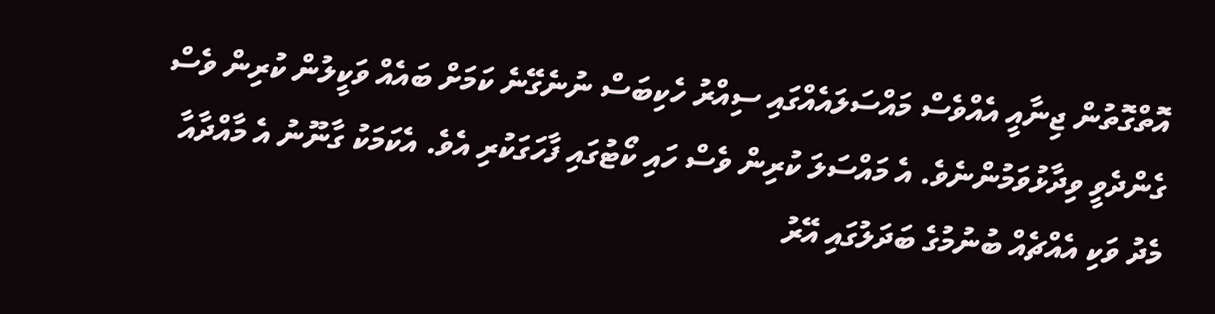އޮތްގޮތުން ޖިނާއީ އެއްވެސް މައްސަލައެއްގައި ސިއްރު ހެކިބަސް ނުނެގޭނެ ކަމަށް ބައެއް ވަކީލުން ކުރިން ވެސް ގެންދެވީ ވިދާޅުވަމުންނެވެ. އެ މައްސަލަ ކުރިން ވެސް ހައި ކޯޓުގައި ފާހަގަކުރި އެވެ. އެކަމަކު ގާނޫނު އެ މާއްދާއާ މެދު ވަކި އެއްޗެއް ބުނުމުގެ ބަދަލުގައި އޭރު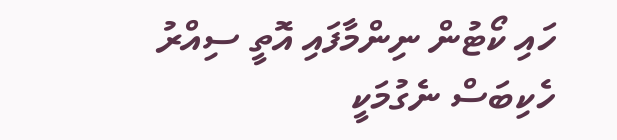ހައި ކޯޓުން ނިންމާފައި އޮތީ ސިއްރު ހެކިބަސް ނެގުމަކީ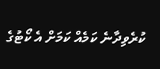ކުރެވިދާނެ ކަމެއް ކަމަށް އެ ކޯޓުގެ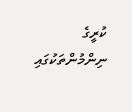ކުރީގެ ނިންމުންތަކުގައި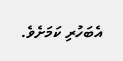އެބަހުރި ކަމަށެވެ.